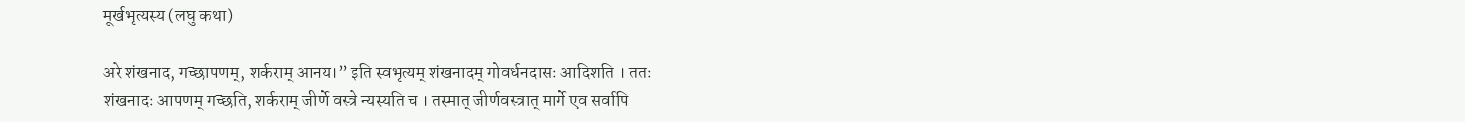मूर्खभृत्यस्य (लघु कथा)

अरे शंखनाद, गच्छापणम्, शर्कराम् आनय।” इति स्वभृत्यम् शंखनादम् गोवर्धनदासः आदिशति । ततः शंखनादः आपणम् गच्छति, शर्कराम् जीर्णे वस्त्रे न्यस्यति च । तस्मात् जीर्णवस्त्रात् मार्गे एव सर्वापि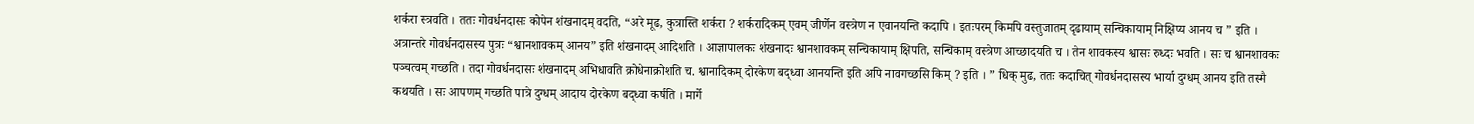शर्करा स्त्रवति । ततः गोवर्धनदासः कोपेन शंखनादम् वदति, “अरे मूढ, कुत्रास्ति शर्करा ? शर्करादिकम् एवम् जीर्णेन वस्त्रेण न एवानयन्ति कदापि । इतःपरम् किमपि वस्तुजातम् दृढायाम् सन्चिकायाम् निक्षिप्य आनय च ” इति ।
अत्रान्तरे गोवर्धनदासस्य पुत्रः “श्वानशावकम् आनय” इति शंखनादम् आदिशति । आज्ञापालकः शंखनादः श्वानशावकम् सन्चिकायाम् क्षिपति, सन्चिकाम् वस्त्रेण आच्छादयति च । तेन शावकस्य श्वासः रुध्दः भवति । सः च श्वानशावकः पञ्चत्वम् गच्छति । तदा गोवर्धनदासः शंखनादम् अभिधावति क्रोधेनाक्रोशति च. श्वानादिकम् दोरकेण बद्ध्वा आनयन्ति इति अपि नावगच्छसि किम् ? इति । ” धिक् मुढ, ततः कदाचित् गोवर्धनदासस्य भार्या दुग्धम् आनय इति तस्मै कथयति । सः आपणम् गच्छति पात्रे दुग्धम् आदाय दोरकेण बद्ध्वा कर्षति । मार्गे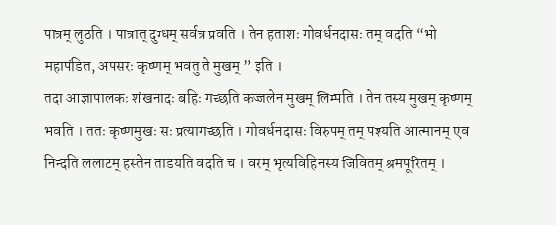पात्रम् लुठति । पात्रात् दुग्धम् सर्वत्र प्रवति । तेन हताशः गोवर्धनदासः तम् वदति “भो महापंडित, अपसरः कृष्णम् भवतु ते मुखम् ” इति ।
तदा आज्ञापालकः शंखनादः बहिः गच्छति कज्जलेन मुखम् लिम्पति । तेन तस्य मुखम् कृष्णम् भवति । ततः कृष्णमुखः सः प्रत्यागच्छति । गोवर्धनदासः विरुपम् तम् पश्यति आत्मानम् एव निन्दति ललाटम् हस्तेन ताडयति वदति च । वरम् भृत्यविहिनस्य जिवितम् श्रमपूरितम् ।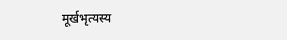मूर्खभृत्यस्य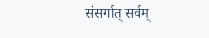संसर्गात् सर्वम्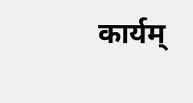कार्यम्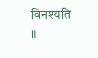विनश्यति ॥